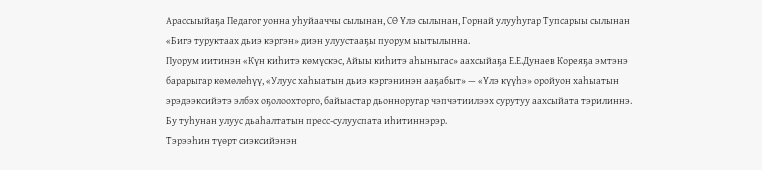Арассыыйаҕа Педагог уонна уһуйааччы сылынан, СӨ Үлэ сылынан, Горнай улууһугар Тупсарыы сылынан «Бигэ туруктаах дьиэ кэргэн» диэн улуустааҕы пуорум ыытылынна.
Пуорум иитинэн «Күн киһитэ көмүскэс, Айыы киһитэ аһыныгас» аахсыйаҕа Е.Е.Дунаев Кореяҕа эмтэнэ барарыгар көмөлөһүү, «Улуус хаһыатын дьиэ кэргэнинэн ааҕабыт» — «Үлэ күүһэ» оройуон хаһыатын эрэдээксийэтэ элбэх оҕолоохторго, байыастар дьонноругар чэпчэтиилээх сурутуу аахсыйата тэрилиннэ. Бу туһунан улуус дьаһалтатын пресс-сулууспата иһитиннэрэр.
Тэрээһин түөрт сиэксийэнэн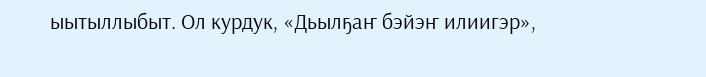ыытыллыбыт. Ол курдук, «Дьылҕаҥ бэйэҥ илиигэр»,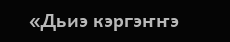«Дьиэ кэргэҥҥэ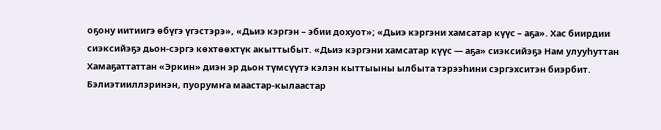оҕону иитиигэ өбүгэ үгэстэрэ», «Дьиэ кэргэн – эбии дохуот»; «Дьиэ кэргэни хамсатар күүс – аҕа». Хас биирдии сиэксийэҕэ дьон-сэргэ көхтөөхтүк акыттыбыт. «Дьиэ кэргэни хамсатар күүс — аҕа» сиэксийэҕэ Нам улууһуттан Хамаҕаттаттан «Эркин» диэн эр дьон түмсүүтэ кэлэн кыттыыны ылбыта тэрээһини сэргэхситэн биэрбит.
Бэлиэтииллэринэн, пуорумҥа маастар-кылаастар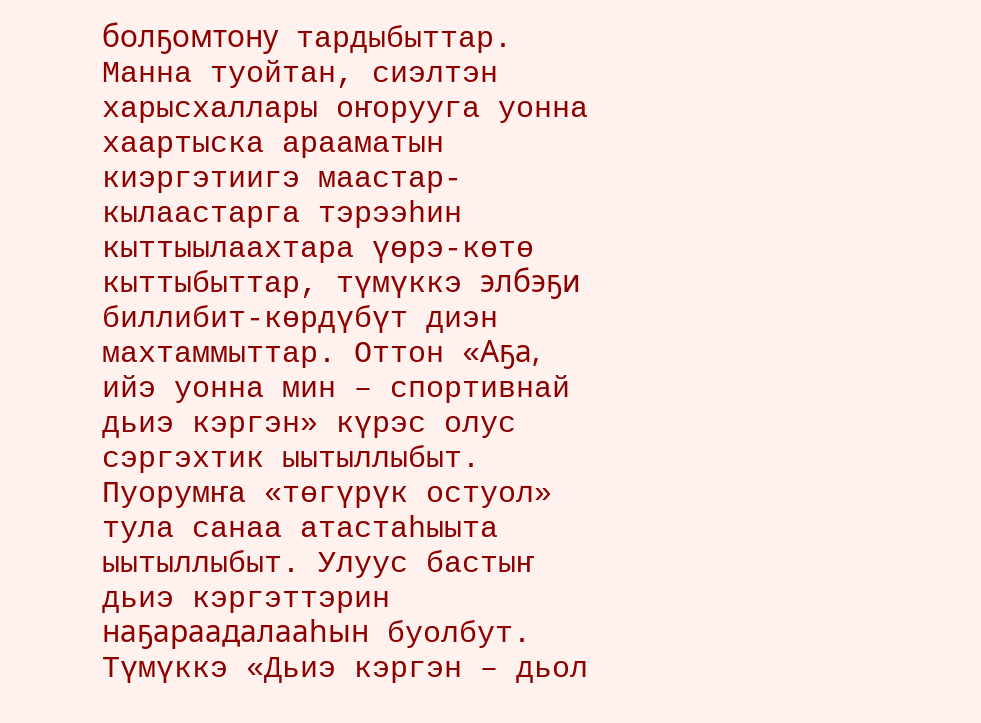болҕомтону тардыбыттар. Манна туойтан, сиэлтэн харысхаллары оҥорууга уонна хаартыска арааматын киэргэтиигэ маастар-кылаастарга тэрээһин кыттыылаахтара үөрэ-көтө кыттыбыттар, түмүккэ элбэҕи биллибит-көрдүбүт диэн махтаммыттар. Оттон «Аҕа, ийэ уонна мин – спортивнай дьиэ кэргэн» күрэс олус сэргэхтик ыытыллыбыт. Пуорумҥа «төгүрүк остуол» тула санаа атастаһыыта ыытыллыбыт. Улуус бастыҥ дьиэ кэргэттэрин наҕараадалааһын буолбут. Түмүккэ «Дьиэ кэргэн – дьол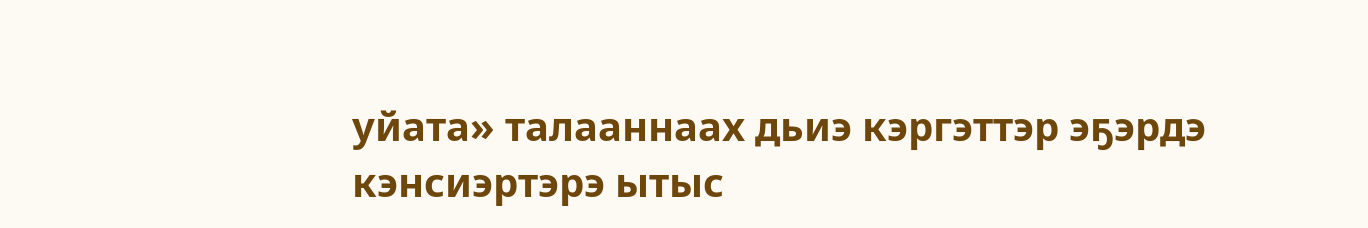уйата» талааннаах дьиэ кэргэттэр эҕэрдэ кэнсиэртэрэ ытыс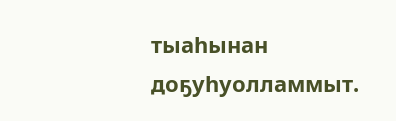тыаһынан доҕуһуолламмыт.